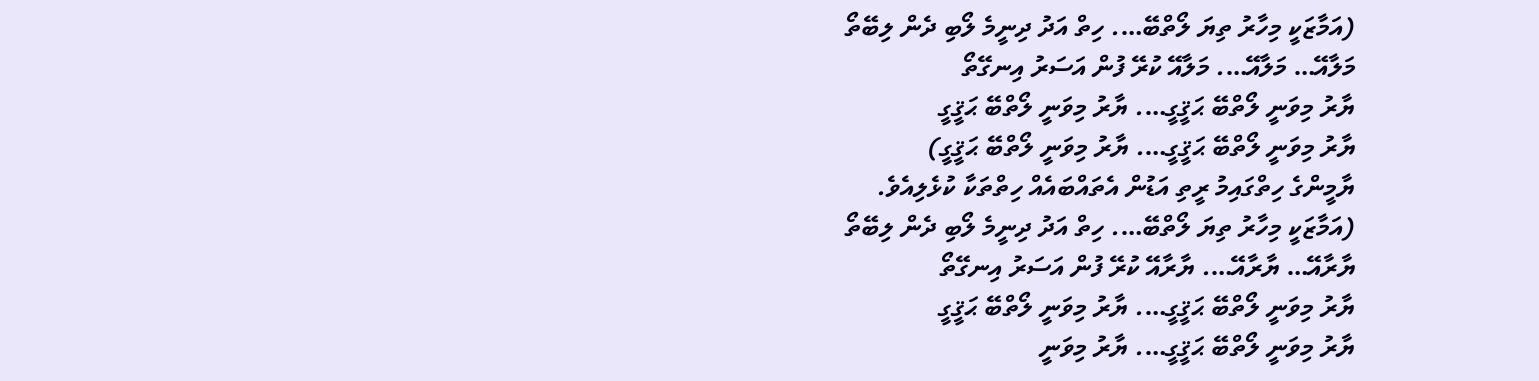(އަމާޒަކީ މިހާރު ތިޔަ ލޯތްބޭ…. ހިތް އަދު ދިނީމެ ލޯބި ދެން ލިބޭތޯ
މަލާއޭ… މަލާއޭ…. މަލާއޭ ކުރޭ ފުން އަސަރު އިނގޭތޯ
ޔާރު މިވަނީ ލޯތްބޭ ޙަޤީގީ…. ޔާރު މިވަނީ ލޯތްބޭ ޙަޤީގީ
ޔާރު މިވަނީ ލޯތްބޭ ޙަޤީގީ…. ޔާރު މިވަނީ ލޯތްބޭ ޙަޤީގީ)
ޔާމީންގެ ހިތްގައިމު ރީތި އަޑުން އެތައްބައެއް ހިތްތަކާ ކުޅެލިއެވެ.
(އަމާޒަކީ މިހާރު ތިޔަ ލޯތްބޭ…. ހިތް އަދު ދިނީމެ ލޯބި ދެން ލިބޭތޯ
ޔާރާއޭ… ޔާރާއޭ…. ޔާރާއޭ ކުރޭ ފުން އަސަރު އިނގޭތޯ
ޔާރު މިވަނީ ލޯތްބޭ ޙަޤީގީ…. ޔާރު މިވަނީ ލޯތްބޭ ޙަޤީގީ
ޔާރު މިވަނީ ލޯތްބޭ ޙަޤީގީ…. ޔާރު މިވަނީ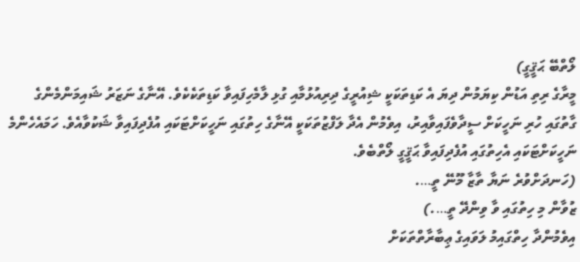ލޯތްބޭ ޙަޤީގީ)
މީރާގެ ރިތި އަޑުން ކިޔަމުން ދިޔަ އެ ކަޑިތަކަކީ ޝިއުރީގެ ދިރިއުޅުމާއި ގުޅި ލާމެހިފައިވާ ކަޑިތަކެކެވެ. އޭނާގެ ނަޒަރު ޝައިމަންމެންގެ ގާތުގައި ހުރި ނަހީކަށް ސީދާވެފައިވާއިރު، އިވެމުން އެދާ ލަފްޒުތަކަކީ އޭނާގެ ހިތުގައި ނަހީކަށްޓަކައި އުފެދިފައިވާ ޝަކުވާއެވެ. ހަމައެހެންމެ ނަހީކަށްޓަކައި އެހިތުގައި އުފެދިފައިވާ ޙަޤީގީ ލޯތްބެވެ.
(ހަނދަށްވުރެ ނަޔާ ތާޒާ މޫނޭ ތީ….
ޒުވާން މި ހިތުގައި ވާ ވިންދޭ ތީ….)
އިވެމުންދާ ހިތްގައިމު ލަވައިގެ ޢިބާރާތްތަކަށް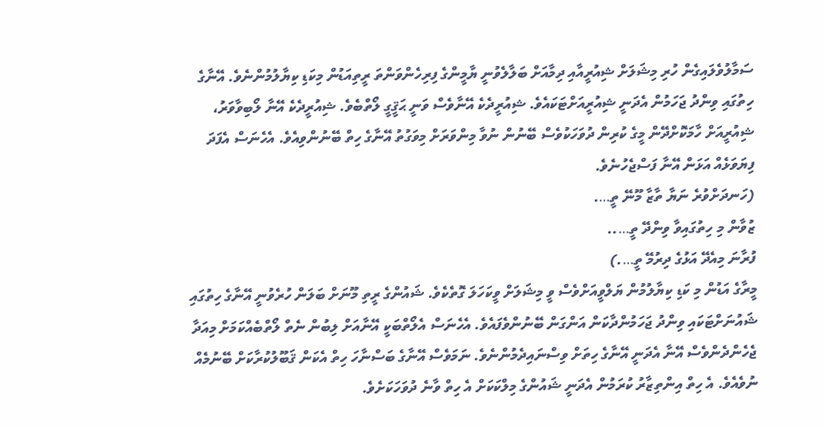ސަމާލުވެލައިގެން ހުރި މިޝަލަށް ޝިއުރީއާއި ދިމާއަށް ބަލާލެވުނީ ޔާމީންގެ ފިރިހެންވަންތަ ރީތިއަޑުން މިކަޑި ކިޔާލުމުންނެވެ. އޭނާގެ ހިތުގައި ވިންދު ޖަހަމުން އެދަނީ ޝިއުރީއަށްޓަކައެވެ. ޝިއުރީދެކެ އޭނާވެސް ވަނީ ޙަޤީގީ ލޯތްބެވެ. ޝިއުރީދެކެ އޭނާ ލޯބިވާވަރު، ޝިއުރީއަށް ހާމަކޮށްދޭން މީގެ ކުރިން ދުވަހަކުވެސް ބޭނުން ނުވާ މިންވަރަށް މިވަގުތު އޭނާގެ ހިތް ބޭނުންވިއެވެ. އެހެނަސް އެފަދަ ފިޔަވަޅެއް އަޅަން އޭނާ ފަސްޖެހުނެވެ.
(ހަނދަށްވުރެ ނަޔާ ތާޒާ މޫނޭ ތީ….
ޒުވާން މި ހިތުގައިވާ ވިންދޭ ތީ…..
ފުރާނަ މިއެދޭ އަޅުގެ ދިރުމޭ ތީ….)
މީރާގެ އަޑުން މި ކަޑި ކިޔާލުމުން ޔަލްވީއަށްވެސް ވީ މިޝަލަށް ވީކަހަލަ ގޮތެކެވެ. ޝައުންގެ ރީތި މޫނަށް ބަލަން ހުރެވުނީ އޭނާގެ ހިތުގައި ޝައުނަށްޓަކައި ވިންދު ޖަހަމުންދާކަން އަންގަން ބޭނުންވެފައެވެ. އެހެނަސް އެލޯތްބަކީ އޭނާއަށް ލިބުން ނެތް ލޯތްބެއްކަމަށް މިއަދާ ޖެހެންދެންވެސް އޭނާ އެދަނީ އޭނާގެ ހިތަށް ވިސްނައިދެމުންނެވެ. ނަމަވެސް އޭނާގެ ބަސްނާހަ ހިތް އެކަން ޤަބޫލުކުރާކަށް ބޭނުމެއް ނުވެއެވެ. އެ ހިތް އިންތިޒާރު ކުރަމުން އެދަނީ ޝައުންގެ މިލްކަކަށް އެ ހިތް ވާނެ ދުވަހަކަށެވެ.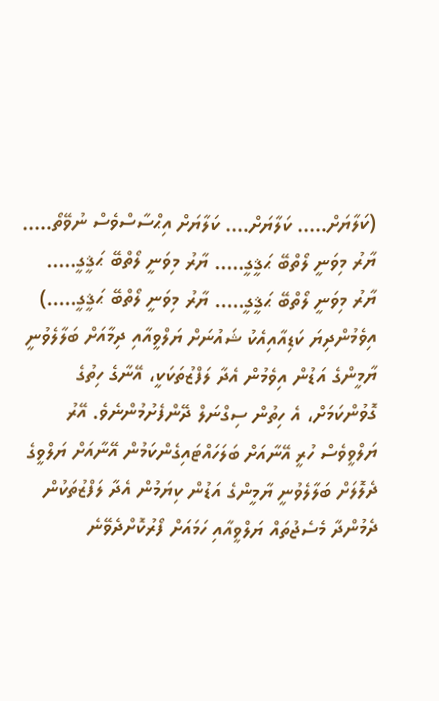(ކަލާޔަށް….. ކަލާޔަށް…. ކަލާޔަށް އިޙްސާސްވެސް ނުވޭތޯ…..
ޔާރު މިވަނީ ލޯތްބޭ ޙަޤީގީ….. ޔާރު މިވަނީ ލޯތްބޭ ޙަޤީގީ…..
ޔާރު މިވަނީ ލޯތްބޭ ޙަޤީގީ….. ޔާރު މިވަނީ ލޯތްބޭ ޙަޤީގީ…..)
އިވެމުންދިޔަ ކަޑިއާއިއެކު ޝައުނަށް ޔަލްވީއާއި ދިމާއަށް ބަލާލެވުނީ ޔާމީންގެ އަޑުން އިވެމުން އެދާ ލަފްޒުތަކަކީ، އޭނާގެ ހިތުގެ ގޮވުންކަމަށް، އެ ހިތުން ސިގްނަލް ދޭންފެށުމުންނެވެ. އޭރު ޔަލްވީވެސް ހުރީ އޭނާއަށް ބަލަހައްޓައިގެންކަމުން އޭނާއަށް ޔަލްވީގެ ދެލޮލަށް ބަލާލެވުނީ ޔާމީންގެ އަޑުން ކިޔަމުން އެދާ ލަފްޒުތަކުން ދެމުންދާ މެސެޖުތައް ޔަލްވީއާއި ހަމައަށް ފޯރުކޮށްދެވޭނެ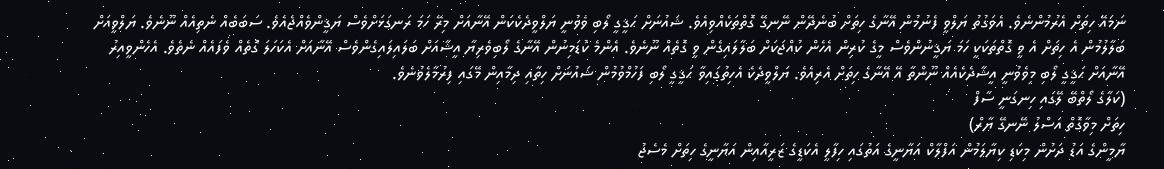ނަމައޭ ހިތަށް އެރުމުންނެވެ. އެވަގުތު ޔަލްވީ ފެނުމުން އޭނާގެ ހިތަށް ބުނެދޭން ނޭނގޭ ގޮތްތަކެއްވިއެވެ. ޝައުނަށް ޙަޤީގީ ލޯބި ވެވުނީ ޔަލްވީދެކެކަން އޭނާއަށް މިރޭ ހަމަ ރަނގަޅަށްވެސް ޔަޤީންވެއްޖެއެވެ. ސަބަބެއް ނެތިއެއް ނޫނެވެ. ޔަލްވީއަށް ބަލާލުމުން އެ ހިތަށް އެ ވީ ގޮތްތަކަކީ ހަމަ ޔަޤީނުންވެސް މީގެ ކުރިން އެހެން ކުއްޖަކަށް ބަލާލައިގެން ވީ ގޮތެއް ނޫނެވެ. އެންމެ ކުޑަމިނުން އޭނާގެ ލޯބިވެރިޔާ އީޝާއަށް ބަލައިލައިގެންވެސް އޭނާއަށް އެކަހަލަ ގޮތެއް ވެފައެއް ނެތެވެ. އެހެންވީއިރު އޭނާއަށް ޙަޤީގީ ލޯބި މިވެވުނީ އީޝާދެކެއެއް ނޫންތާ އޭ އޭނާގެ ހިތަށް އެރިއެވެ. ޔަލްވީދެކެ އެހިތުގައިވާ ޙަޤީގީ ލޯބި ފަހުމްވުމުން ޝައުނަށް ހިތާއި ދިމާއިން މޭގައި ފިރުމާލެވުނެވެ.
(ކަލާގެ ލޯތްބޭ ލޭގައި ހިނގަނީ ސާފް
ހިތަށް މިވާގޮތް އަސްލު ނޭނގޭ ޔާރް)
ޔާމީންގެ އަޑު ދަށުން މިކަޑި ކިޔާލަމުން އަފްލާކް އަޔާނީގެ އަތުގައި ހިފާލީ އެކަޑީގެ ޒަރީއާއިން އަޔާނީގެ ހިތަށް މެސެޖު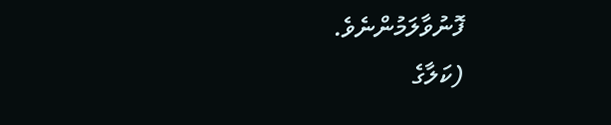ފޮނުވާލަމުންނެވެ.
(ކަލާގެ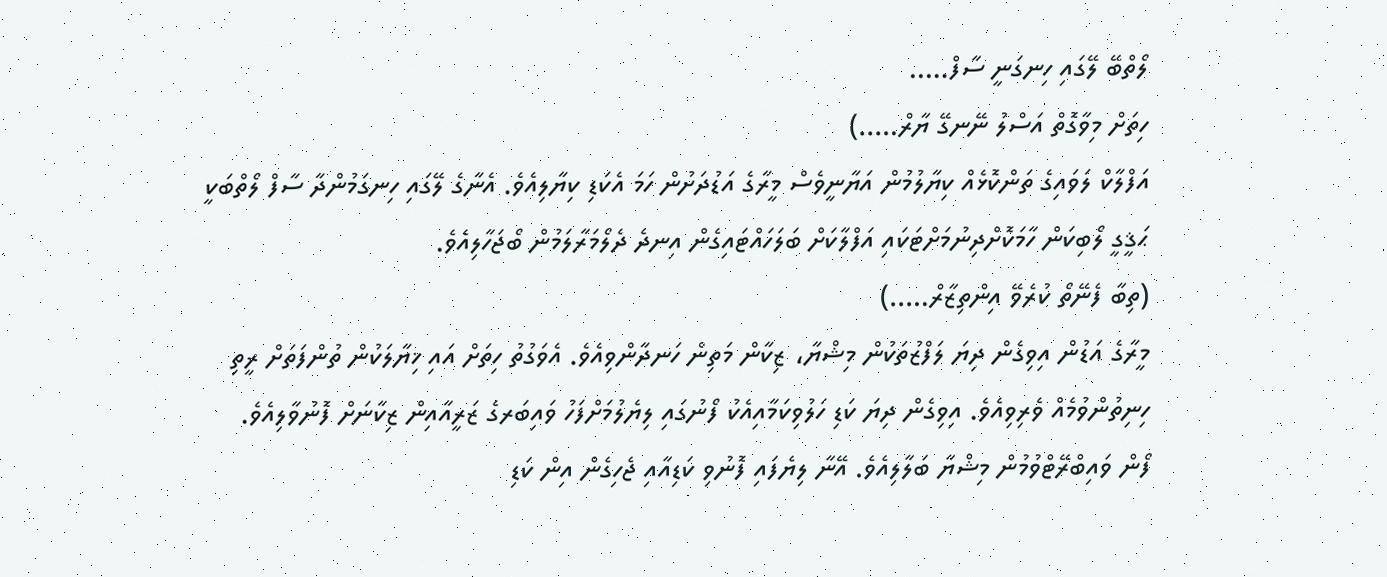ލޯތްބޭ ލޭގައި ހިނގަނީ ސާފް…..
ހިތަށް މިވާގޮތް އަސްލު ނޭނގޭ ޔާރް…..)
އަފްލާކް ލަވައިގެ ތަންކޮޅެއް ކިޔާލުމުން އަޔާނީވެސް މީރާގެ އަޑުދަށުން ހަމަ އެކަޑި ކިޔާލިއެވެ. އެނާގެ ލޭގައި ހިނގަމުންދާ ސާފް ލޯތްބަކީ ޙަޤީގީ ލޯބިކަން ހާމަކޮށްދިނުމަށްޓަކައި އަފްލާކަށް ބަލަހައްޓައިގެން އިނދެ ދެލޯމަރާލަމުން ބޯޖަހާލިއެވެ.
(ތިބާ ފެނޭތޯ ކުރެވޭ އިންތިޒާރް…..)
މީރާގެ އަޑުން އިވިގެން ދިޔަ ލަފްޒުތަކުން މިޝްޔާ، ޒިކާން މަތިން ހަނދާންވިއެވެ. އެވަގުތު ހިތަށް އައި ޚިޔާލަކުން ތުންފަތަށް ރީތި ހިނިތުންވުމެއް ވެރިވިއެވެ. އިވިގެން ދިޔަ ކަޑި ހަލުވިކަމާއިއެކު ފޯނުގައި ލިޔެލުމަށްފަހު ވައިބަރގެ ޒަރީއާއިން ޒިކާނަށް ފޮނުވާލިއެވެ.
ފޯން ވައިބްރޭޓްވުމުން މިޝްޔާ ބަލާލިއެވެ. އޭނާ ލިޔެފައި ފޮނުވި ކަޑިއާއި ޖެހިގެން އިން ކަޑި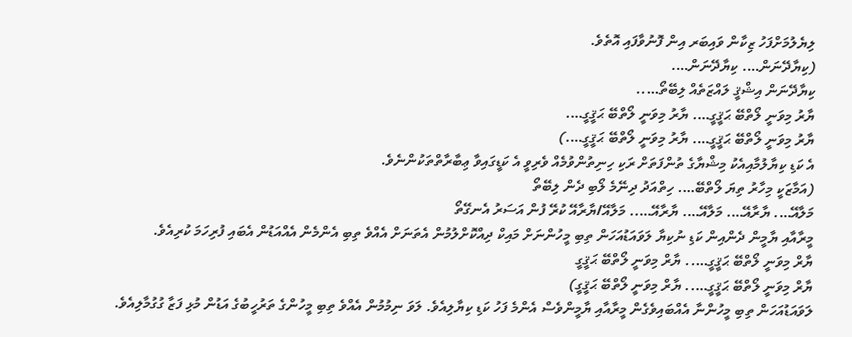ލިޔެލުމަށްފަހު ޒިކާން ވައިބަރ އިން ފޮނުވާފައި އޮތެވެ.
(ކިޔާދޭނަން…. ކިޔާދޭނަން….
ކިޔާދޭނަން އިޝްޤީ ލައްޒަތެއް ލިބޭތޯ…..
ޔާރު މިވަނީ ލޯތްބޭ ޙަޤީގީ…. ޔާރު މިވަނީ ލޯތްބޭ ޙަޤީގީ….
ޔާރު މިވަނީ ލޯތްބޭ ޙަޤީގީ…. ޔާރު މިވަނީ ލޯތްބޭ ޙަޤީގީ….)
އެ ކަޑި ކިޔާލުމާއިއެކު މިޝްޔާގެ ތުންފަތަށް ރަކި ހިނިތުންވުމެއް ވެރިވީ އެ ކަޑީގައިވާ ޢިބާރާތްތަކުންނެވެ.
(އަމާޒަކީ މިހާރު ތިޔަ ލޯތްބޭ…. ހިތްއަދު ދިނޭމެ ލޯބި ދެން ލިބޭތޯ
މަލާއޭ…. ޔާރާއޭ…. މަލާއޭ…. ޔާރާއޭ….. މަލާއޭ/ޔާރާއޭ ކުރޭ ފުން އަސަރު އެނގޭތޯ
މީރާއާއި ޔާމީން ދެންއިން ކަޑި ނުކިޔާ ލަވައަޑުއަހަން ތިބި މީހުންނަށް މައިކް ދިއްކޮށްލުމުން އެތަނަށް އެއްވެ ތިބި އެންމެން އެއްއަޑުން އެބައި ފުރިހަމަ ކުރިއެވެ.
ޔާރް މިވަނީ ލޯތްބޭ ޙަޤީގީ….. ޔާރް މިވަނީ ލޯތްބޭ ޙަޤީގީ
ޔާރް މިވަނީ ލޯތްބޭ ޙަޤީގީ….. ޔާރް މިވަނީ ލޯތްބޭ ޙަޤީގީ)
ލަވައަޑުއަހަން ތިބި މީހުންނާ އެއްބައިވެގެން މީރާއާއި ޔާމީންވެސް އެންމެ ފަހު ކަޑި ކިޔާލިއެވެ. ލަވަ ނިމުމުން އެއްވެ ތިބި މީހުންގެ ތަރުހީބުގެ އަޑުން މުޅި ފަޒާ ގުގުމާލިއެވެ.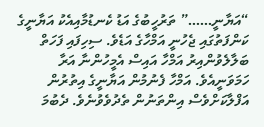“އަޔާނީ……” ތަރުހީބުގެ އަޑު ކެނޑުމާއިއެކު އަޔާނީގެ ކަންފަތުގައި ޖެހުނީ އަމްހާގެ އަޑެވެ. ސިހިފައި ފަހަތް ބަލާލެވުންއިރު އަމްހާ އައިސް އެމީހުންނާ އަރާ ހަމަވަނީއެވެ. އަމްހާ ފެނުމުން އަޔާނީގެ އިތުރުން އަފްލާކަށްވެސް އިންތަނުން ތެދުވެވުނެވެ. ދެބުމަ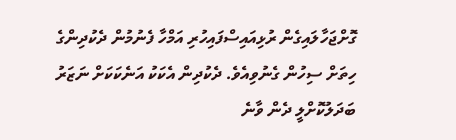ގޮށްޖަހާލައިގެން ރުޅިއައިސްފައިހުރި އަމްހާ ފެނުމުން ދެކުދިންގެ ހިތަށް ސިހުން ގެނުވިއެވެ. ދެކުދިން އެކަކު އަނެކަކަށް ނަޒަރު ބަދަލުކޮށްލީ ދެން ވާނެ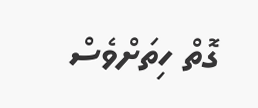ގޮތް ހިތަށްވެސް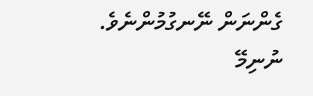ގެންނަން ނޭނގުމުންނެވެ.
ނުނިމޭ